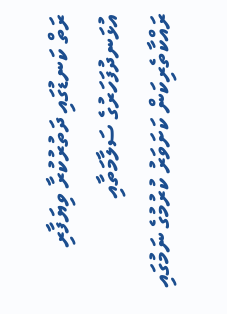ރަތް ކަނޑުގައި ދަތުރުކުރާ ވިޔަފާރި އުޅަނދުފަހަރުގެ ސަލާމަތާއި ރައްކާތެރިކަން ކަށަވަރު ކުރުމުގެ ނަމުގައި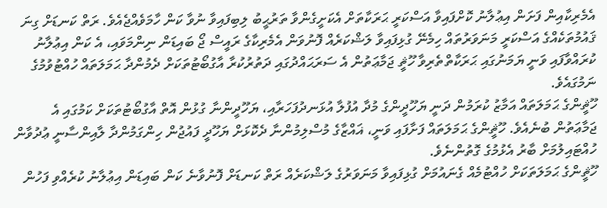އެމެރިކާއިން ފަށަން އިޢުލާނު ކޮށްފައިވާ އަސްކަރީ ޙަރަކާތަށް އެކަށީގެންވާ ތަރުޙީބު ލިބިފައިވާ ނުވާ ކަން ހާމަވެއްޖެއެވެ. ރަތް ކަނޑަށް ގިނަ ޤައުމުތަކެއްގެ އަސްކަރީ މަނަވަރުތައް ހިމެނޭ ގުޅިފައިވާ ލަޝްކަރެއް ފޮނުވަން އެމެރިކާގެ ރައީސް ޖޯ ބައިޑަން ނިންމަވައި، އެ ކަން އިޢުލާނު ކުރައްވާފައި ވަނީ ޔަމަނުގައި ޙަރަކާތްތެރިވާ ހޫޘީ ޖަމާޢަތުން އެ ސަރަޙައްދުގައި ދަތުރުކުރާ އާގުބޯޓުތަކަށް ދެމުންދާ ޙަމަލަތައް ހުއްޓުވުމުގެ ނަމުގައެވެ.
ހޫޘީންގެ ޙަމަލަތައް އަމާޒު ކުރަމުން ދަނީ ޔަހޫދީންގެ މުދާ އުފުލާ އުޅަނދުފަހަރާއި، ޔަހޫދީންނާ ގުޅުން އޮތް އާގުބޯޓުތަކަށް ކަމުގައި އެ ޖަމާޢަތުން ބުނެއެވެ. ހޫޘީންގެ ޙަމަލަތައް ފަށާފައި ވަނީ، ޣައްޒާގެ މުސްލިމުންނާ ދެކޮޅަށް ޔަހޫދީ ފައުޖުން ހިންގަމުންދާ ލާއިންސާނީ ޢުދުވާން ހުއްޓައިލުމަށް ބާރު އެޅުމުގެ ގޮތުންނެވެ.
ހޫޘީންގެ ޙަމަލަތަކަށް ހުއްޓުމެއް ގެނައުމަށް ގުޅިފައިވާ މަނަވަރުގެ ލަޝްކަރެއް ރަތް ކަނޑަށް ފޮނުވާނެ ކަން ބައިޑަން އިޢުލާނު ކުރެއްވި ފަހުން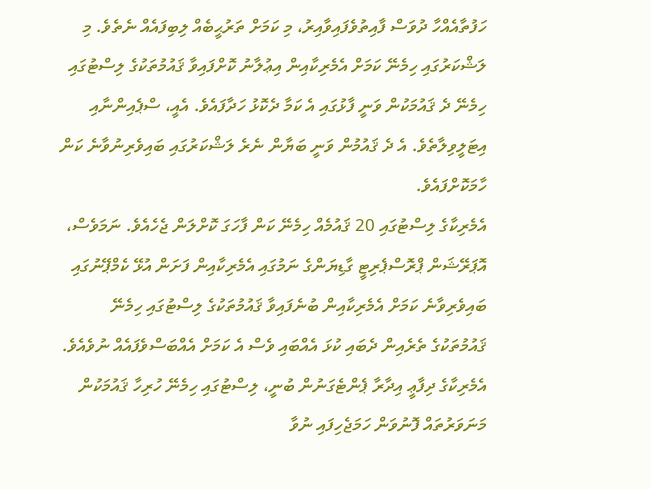ހަފުތާއެއްހާ ދުވަސް ފާއިތުވެފައިވާއިރު، މި ކަމަށް ތަރުޙީބެއް ލިބިފައެއް ނެތެވެ. މި ލަޝްކަރުގައި ހިމެނޭ ކަމަށް އެމެރިކާއިން އިޢުލާނު ކޮށްފައިވާ ޤައުމުތަކުގެ ލިސްޓުގައި ހިމެނޭ ދެ ޤައުމަކުން ވަނީ ފާޅުގައި އެ ކަމާ ދެކޮޅު ހަދާފައެވެ. އެއީ، ސްޕެއިންނާއި އިޓަލީވިލާތެވެ. އެ ދެ ޤައުމުން ވަނީ ބަޔާން ނެރެ ލަޝްކަރުގައި ބައިވެރިނުވާނެ ކަން ހާމަކޮށްފައެވެ.
އެމެރިކާގެ ލިސްޓުގައި 20 ޤައުމެއް ހިމެނޭ ކަން ފާހަގަ ކޮށްލަން ޖެހެއެވެ. ނަމަވެސް، އޮޕަރޭޝަން ޕްރޮސްޕެރިޓީ ގާޑިޔަންގެ ނަމުގައި އެމެރިކާއިން ފަށަން އުޅޭ ކެމްޕޭނުގައި ބައިވެރިވާނެ ކަމަށް އެމެރިކާއިން ބުނެފައިވާ ޤައުމުތަކުގެ ލިސްޓުގައި ހިމެނޭ ޤައުމުތަކުގެ ތެރެއިން ދެބައި ކުޅަ އެއްބައި ވެސް އެ ކަމަށް އެއްބަސްވެފައެއް ނުވެއެވެ.
އެމެރިކާގެ ދިފާޢީ އިދާރާ ޕެންޓެގަނުން ބުނީ، ލިސްޓުގައި ހިމެނޭ ހުރިހާ ޤައުމަކުން މަނަވަރުތައް ފޮނުވަން ހަމަޖެހިފައި ނުވާ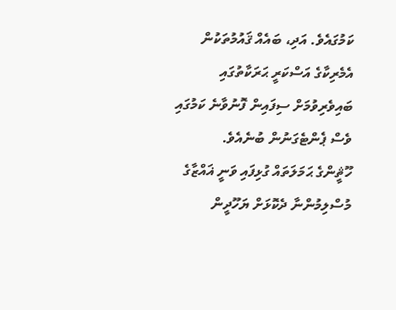ކަމުގައެވެ. އަދި، ބައެއް ޤައުމުތަކުން އެމެރިކާގެ އަސްކަރީ ޙަރަކާތުގައި ބައިވެރިވުމަށް ސިފައިން ފޮނުވާނެ ކަމުގައި ވެސް ޕެންޓެގަނުން ބުނެއެވެ.
ހޫޘީންގެ ޙަމަލަތައް ގުޅިފައި ވަނީ ޣައްޒާގެ މުސްލިމުންނާ ދެކޮޅަށް ޔަހޫދީން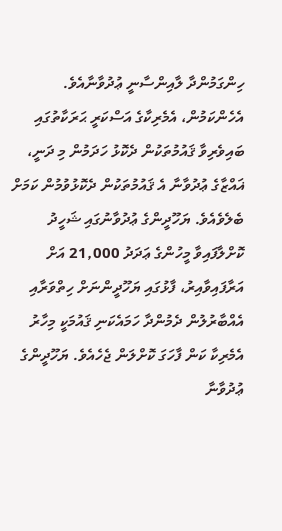ހިންގަމުންދާ ލާއިންސާނީ ޢުދުވާނާއެވެ. އެހެންކަމުން، އެމެރިކާގެ އަސްކަރީ ޙަރަކާތުގައި ބައިވެރިވާ ޤައުމުތަކުން ދެކޮޅު ހަދަމުން މި ދަނީ، ޣައްޒާގެ ޢުދުވާނާ އެ ޤައުމުތަކުން ދެކޮޅުވުމުން ކަމަށް ބެލެވެއެވެ. ޔަހޫދީންގެ ޢުދުވާނުގައި ޝަހީދު ކޮށްލާފައިވާ މީހުންގެ ޢަދަދު 21,000 އަށް އަރާފައިވާއިރު، ފާޅުގައި ޔަހޫދީންނަށް ހިތްވަރާއި އެއްބާރުލުން ދެމުންދާ ހަމައެކަނި ޤައުމަކީ މިހާރު އެމެރިކާ ކަން ފާހަގަ ކޮށްލަން ޖެހެއެވެ. ޔަހޫދީންގެ ޢުދުވާނާ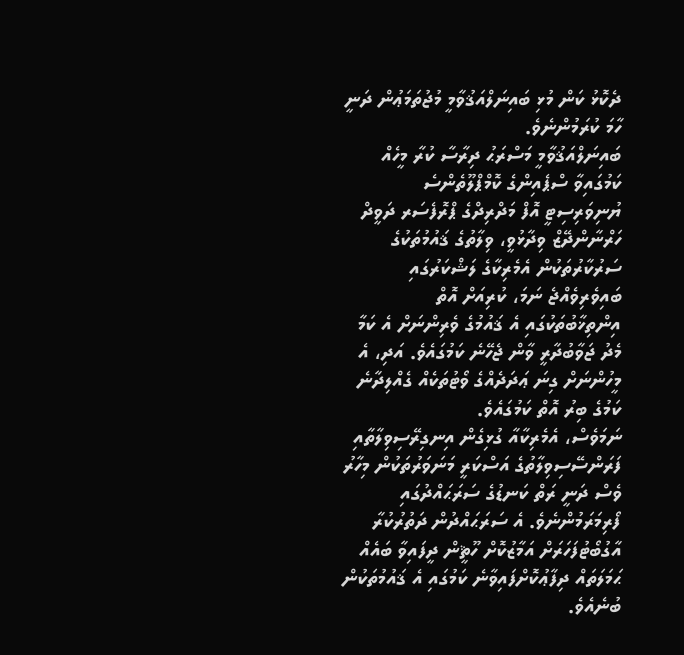ދެކޮޅު ކަން މުޅި ބައިނަލްއަޤުވާމީ މުޖުތަމަޢުން ދަނީ ހާމަ ކުރަމުންނެވެ.
ބައިނަލްއަޤުވާމީ މަސްރަޙު ދިރާސާ ކުރާ މީހެއް ކަމުގައިވާ ސްޕެއިންގެ ކޮމްޕްލޫތެންސެ ޔުނިވަރިސިޓީ އޮފް މަދްރިދްގެ ޕްރޮފެސަރ ދަވީދް ހަރްނާންދޭޒް ވިދާޅުވީ، ވިލާތުގެ ޤައުމުތަކުގެ ސަރުކާރުތަކުން އެމެރިކާގެ ލަޝްކަރުގައި ބައިވެރިވެއްޖެ ނަމަ، ކުރިއަށް އޮތް އިންތިޚާބުތަކުގައި އެ ޤައުމުގެ ވެރިންނަށް އެ ކަމާ މެދު ޖަވާބުދާރީ ވާން ޖެހޭނެ ކަމުގައެވެ. އަދި، އެ މީހުންނަށް ގިނަ ޢަދަދެއްގެ ވޯޓުތަކެއް ގެއްލިދާނެ ކަމުގެ ބިރު އޮތް ކަމުގައެވެ.
ނަމަވެސް، އެމެރިކާއާ ގުޅިގެން އިނގިރޭސިވިލާތާއި ފަރަންސޭސިވިލާތުގެ އަސްކަރީ މަނަވަރުތަކުން މިހާރު ވެސް ދަނީ ރަތް ކަނޑުގެ ސަރަޙައްދުގައި ފޯރިމަރަމުންނެވެ. އެ ސަރަޙައްދުން ދަތުރުކުރާ އާގުބޯޓުފަހަރަށް އަމާޒުކޮށް ހޫޘީން ދީފައިވާ ބައެއް ޙަމަލަތައް ދިފާޢުކޮށްފައިވާނެ ކަމުގައި އެ ޤައުމުތަކުން ބުނެއެވެ.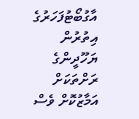އާގުބޯޓުފަހަރުގެ އިތުރުން ޔަހޫދީންގެ ރަށްތަކަށް އަމާޒުކޮށް ވެސް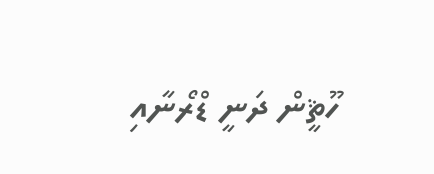ހޫޘީން ދަނީ ޑްރޯނާއި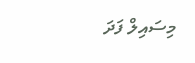މިސައިލް ފަދަ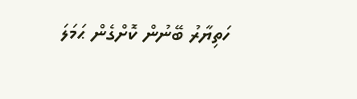ހަތިޔާރު ބޭނުން ކޮށްގެން ޙަމަލަ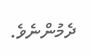ދެމުންނެވެ.